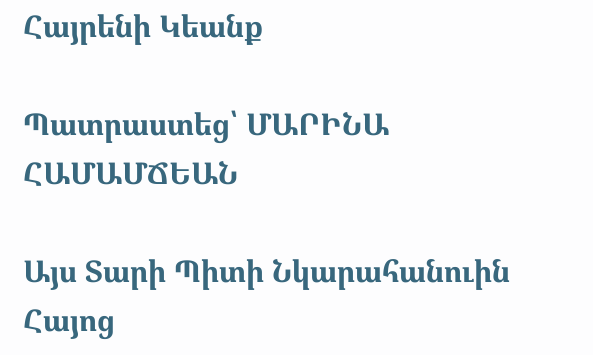Հայրենի Կեանք

Պատրաստեց՝ ՄԱՐԻՆԱ ՀԱՄԱՄՃԵԱՆ

Այս Տարի Պիտի Նկարահանուին
Հայոց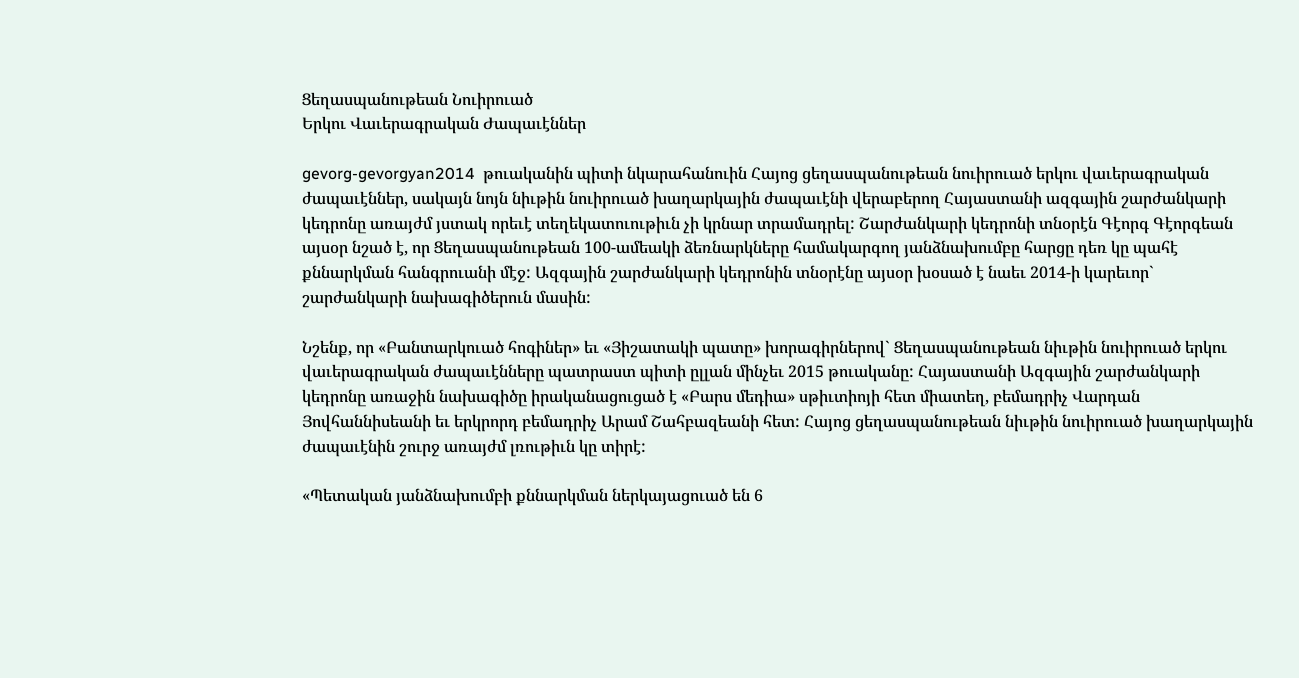Ցեղասպանութեան Նուիրուած
Երկու Վաւերագրական Ժապաւէններ

gevorg-gevorgyan2014  թուականին պիտի նկարահանուին Հայոց ցեղասպանութեան նուիրուած երկու վաւերագրական ժապաւէններ, սակայն նոյն նիւթին նուիրուած խաղարկային ժապաւէնի վերաբերող Հայաստանի ազգային շարժանկարի կեդրոնը առայժմ յստակ որեւէ տեղեկատուութիւն չի կրնար տրամադրել: Շարժանկարի կեդրոնի տնօրէն Գէորգ Գէորգեան այսօր նշած է, որ Ցեղասպանութեան 100-ամեակի ձեռնարկները համակարգող յանձնախումբը հարցը դեռ կը պահէ քննարկման հանգրուանի մէջ: Ազգային շարժանկարի կեդրոնին տնօրէնը այսօր խօսած է նաեւ 2014-ի կարեւոր` շարժանկարի նախագիծերուն մասին:

Նշենք, որ «Բանտարկուած հոգիներ» եւ «Յիշատակի պատը» խորագիրներով` Ցեղասպանութեան նիւթին նուիրուած երկու վաւերագրական ժապաւէնները պատրաստ պիտի ըլլան մինչեւ 2015 թուականը: Հայաստանի Ազգային շարժանկարի կեդրոնը առաջին նախագիծը իրականացուցած է «Բարս մեդիա» սթիւտիոյի հետ միատեղ, բեմադրիչ Վարդան Յովհաննիսեանի եւ երկրորդ բեմադրիչ Արամ Շահբազեանի հետ: Հայոց ցեղասպանութեան նիւթին նուիրուած խաղարկային ժապաւէնին շուրջ առայժմ լռութիւն կը տիրէ:

«Պետական յանձնախումբի քննարկման ներկայացուած են 6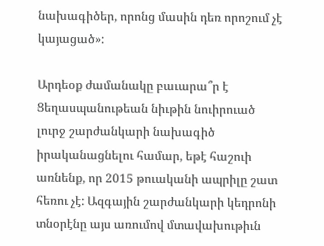նախագիծեր, որոնց մասին դեռ որոշում չէ կայացած»:

Արդեօք ժամանակը բաւարա՞ր է Ցեղասպանութեան նիւթին նուիրուած լուրջ շարժանկարի նախագիծ իրականացնելու համար, եթէ հաշուի առնենք, որ 2015 թուականի ապրիլը շատ հեռու չէ: Ազգային շարժանկարի կեդրոնի տնօրէնը այս առումով մտավախութիւն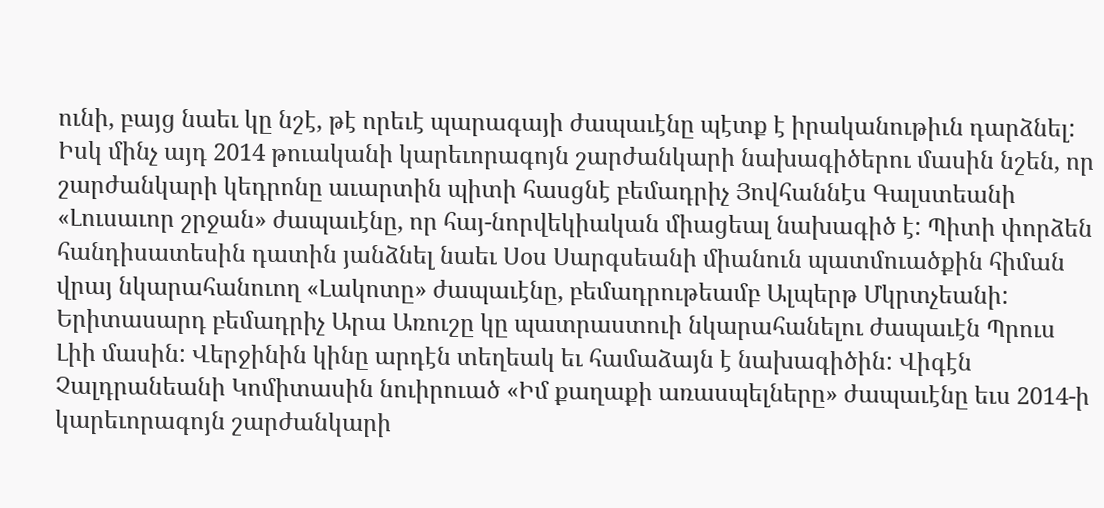ունի, բայց նաեւ կը նշէ, թէ որեւէ պարագայի ժապաւէնը պէտք է իրականութիւն դարձնել: Իսկ մինչ այդ 2014 թուականի կարեւորագոյն շարժանկարի նախագիծերու մասին նշեն, որ շարժանկարի կեդրոնը աւարտին պիտի հասցնէ բեմադրիչ Յովհաննէս Գալստեանի «Լուսաւոր շրջան» ժապաւէնը, որ հայ-նորվեկիական միացեալ նախագիծ է: Պիտի փորձեն հանդիսատեսին դատին յանձնել նաեւ Սօս Սարգսեանի միանուն պատմուածքին հիման վրայ նկարահանուող «Լակոտը» ժապաւէնը, բեմադրութեամբ Ալպերթ Մկրտչեանի: Երիտասարդ բեմադրիչ Արա Առուշը կը պատրաստուի նկարահանելու ժապաւէն Պրուս Լիի մասին: Վերջինին կինը արդէն տեղեակ եւ համաձայն է նախագիծին: Վիգէն Չալդրանեանի Կոմիտասին նուիրուած «Իմ քաղաքի առասպելները» ժապաւէնը եւս 2014-ի կարեւորագոյն շարժանկարի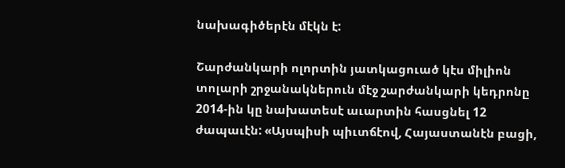նախագիծերէն մէկն է:

Շարժանկարի ոլորտին յատկացուած կէս միլիոն տոլարի շրջանակներուն մէջ շարժանկարի կեդրոնը 2014-ին կը նախատեսէ աւարտին հասցնել 12 ժապաւէն: «Այսպիսի պիւտճէով, Հայաստանէն բացի,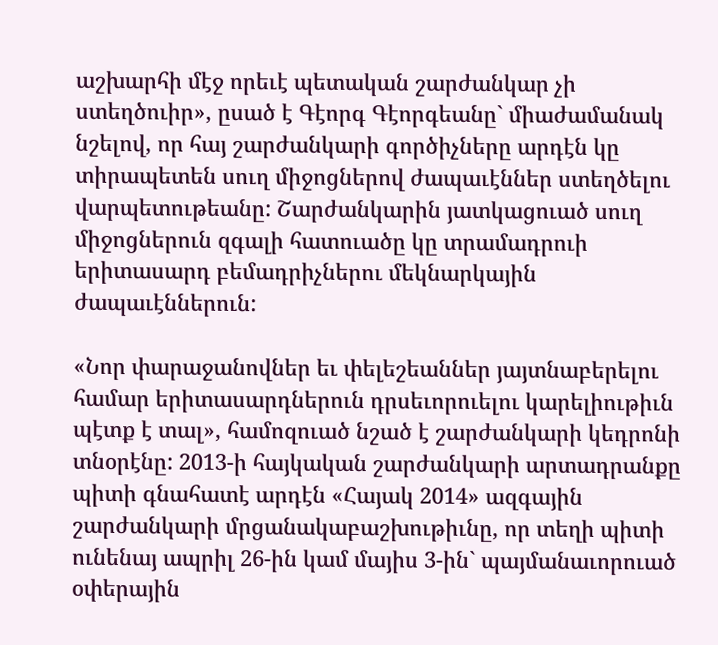աշխարհի մէջ որեւէ պետական շարժանկար չի ստեղծուիր», ըսած է Գէորգ Գէորգեանը` միաժամանակ նշելով, որ հայ շարժանկարի գործիչները արդէն կը տիրապետեն սուղ միջոցներով ժապաւէններ ստեղծելու վարպետութեանը: Շարժանկարին յատկացուած սուղ միջոցներուն զգալի հատուածը կը տրամադրուի երիտասարդ բեմադրիչներու մեկնարկային ժապաւէններուն:

«Նոր փարաջանովներ եւ փելեշեաններ յայտնաբերելու համար երիտասարդներուն դրսեւորուելու կարելիութիւն պէտք է տալ», համոզուած նշած է շարժանկարի կեդրոնի տնօրէնը: 2013-ի հայկական շարժանկարի արտադրանքը պիտի գնահատէ արդէն «Հայակ 2014» ազգային շարժանկարի մրցանակաբաշխութիւնը, որ տեղի պիտի ունենայ ապրիլ 26-ին կամ մայիս 3-ին` պայմանաւորուած օփերային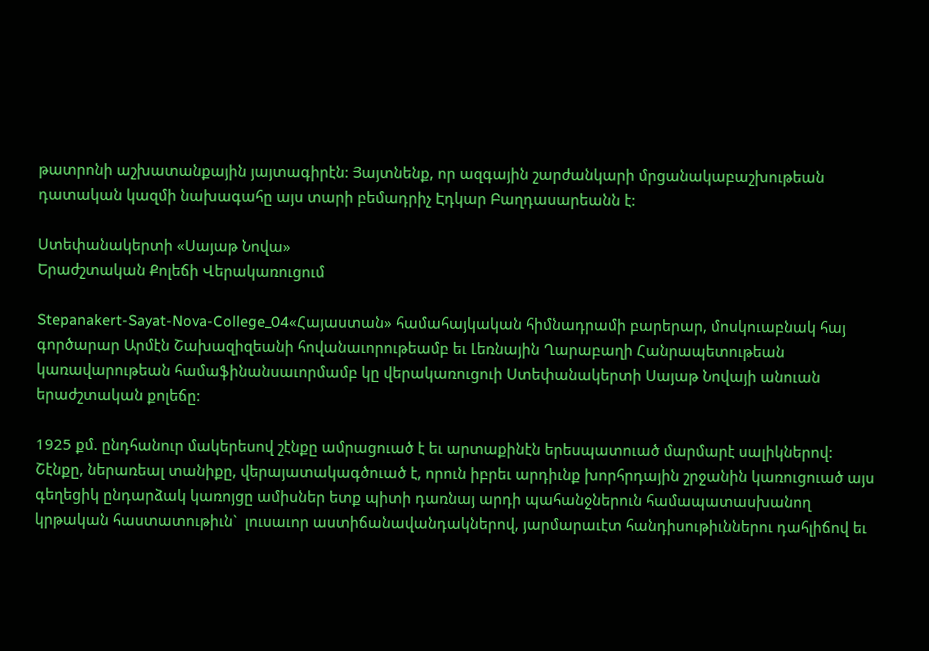թատրոնի աշխատանքային յայտագիրէն: Յայտնենք, որ ազգային շարժանկարի մրցանակաբաշխութեան դատական կազմի նախագահը այս տարի բեմադրիչ Էդկար Բաղդասարեանն է:

Ստեփանակերտի «Սայաթ Նովա»
Երաժշտական Քոլեճի Վերակառուցում

Stepanakert-Sayat-Nova-College_04«Հայաստան» համահայկական հիմնադրամի բարերար, մոսկուաբնակ հայ գործարար Արմէն Շախազիզեանի հովանաւորութեամբ եւ Լեռնային Ղարաբաղի Հանրապետութեան կառավարութեան համաֆինանսաւորմամբ կը վերակառուցուի Ստեփանակերտի Սայաթ Նովայի անուան երաժշտական քոլեճը:

1925 քմ. ընդհանուր մակերեսով շէնքը ամրացուած է եւ արտաքինէն երեսպատուած մարմարէ սալիկներով: Շէնքը, ներառեալ տանիքը, վերայատակագծուած է, որուն իբրեւ արդիւնք խորհրդային շրջանին կառուցուած այս գեղեցիկ ընդարձակ կառոյցը ամիսներ ետք պիտի դառնայ արդի պահանջներուն համապատասխանող կրթական հաստատութիւն`  լուսաւոր աստիճանավանդակներով, յարմարաւէտ հանդիսութիւններու դահլիճով եւ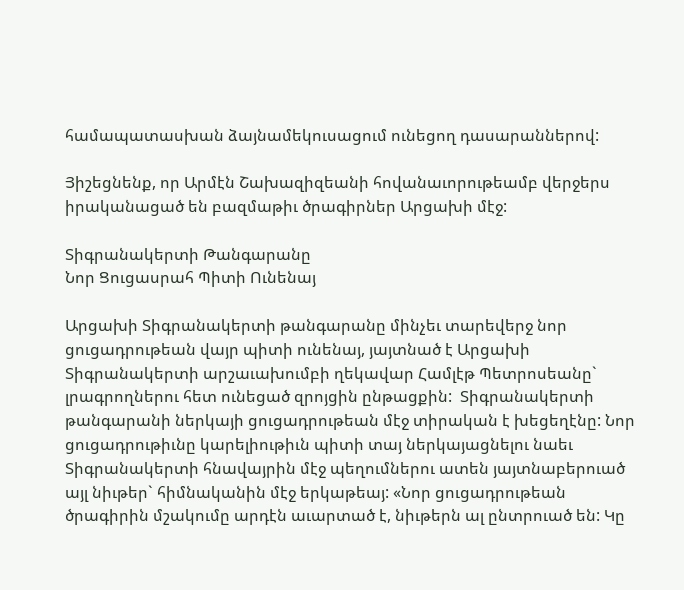համապատասխան ձայնամեկուսացում ունեցող դասարաններով:

Յիշեցնենք, որ Արմէն Շախազիզեանի հովանաւորութեամբ վերջերս իրականացած են բազմաթիւ ծրագիրներ Արցախի մէջ:

Տիգրանակերտի Թանգարանը
Նոր Ցուցասրահ Պիտի Ունենայ

Արցախի Տիգրանակերտի թանգարանը մինչեւ տարեվերջ նոր ցուցադրութեան վայր պիտի ունենայ, յայտնած է Արցախի Տիգրանակերտի արշաւախումբի ղեկավար Համլէթ Պետրոսեանը` լրագրողներու հետ ունեցած զրոյցին ընթացքին:  Տիգրանակերտի թանգարանի ներկայի ցուցադրութեան մէջ տիրական է խեցեղէնը: Նոր ցուցադրութիւնը կարելիութիւն պիտի տայ ներկայացնելու նաեւ Տիգրանակերտի հնավայրին մէջ պեղումներու ատեն յայտնաբերուած այլ նիւթեր` հիմնականին մէջ երկաթեայ: «Նոր ցուցադրութեան ծրագիրին մշակումը արդէն աւարտած է, նիւթերն ալ ընտրուած են: Կը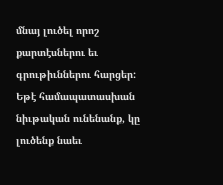մնայ լուծել որոշ քարտէսներու եւ գրութիւններու հարցեր: Եթէ համապատասխան նիւթական ունենանք, կը լուծենք նաեւ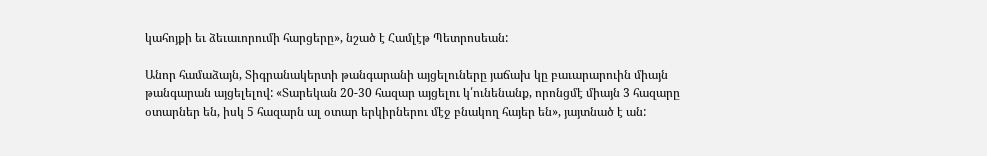կահոյքի եւ ձեւաւորումի հարցերը», նշած է Համլէթ Պետրոսեան:

Անոր համաձայն, Տիգրանակերտի թանգարանի այցելուները յաճախ կը բաւարարուին միայն թանգարան այցելելով: «Տարեկան 20-30 հազար այցելու կ՛ունենանք, որոնցմէ միայն 3 հազարը օտարներ են, իսկ 5 հազարն ալ օտար երկիրներու մէջ բնակող հայեր են», յայտնած է ան: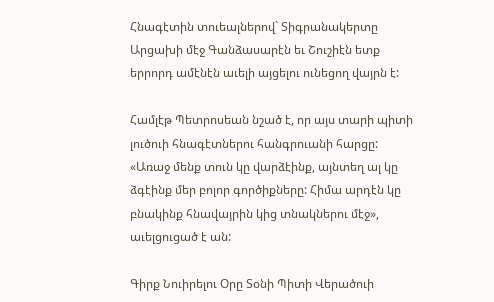Հնագէտին տուեալներով` Տիգրանակերտը Արցախի մէջ Գանձասարէն եւ Շուշիէն ետք երրորդ ամէնէն աւելի այցելու ունեցող վայրն է:

Համլէթ Պետրոսեան նշած է, որ այս տարի պիտի լուծուի հնագէտներու հանգրուանի հարցը: «Առաջ մենք տուն կը վարձէինք, այնտեղ ալ կը ձգէինք մեր բոլոր գործիքները: Հիմա արդէն կը բնակինք հնավայրին կից տնակներու մէջ», աւելցուցած է ան:

Գիրք Նուիրելու Օրը Տօնի Պիտի Վերածուի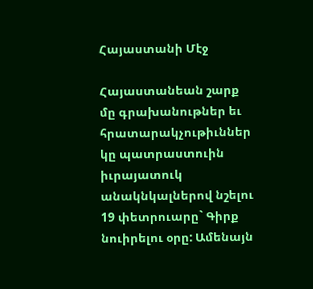Հայաստանի Մէջ

Հայաստանեան շարք մը գրախանութներ եւ հրատարակչութիւններ կը պատրաստուին իւրայատուկ անակնկալներով նշելու 19 փետրուարը` Գիրք նուիրելու օրը: Ամենայն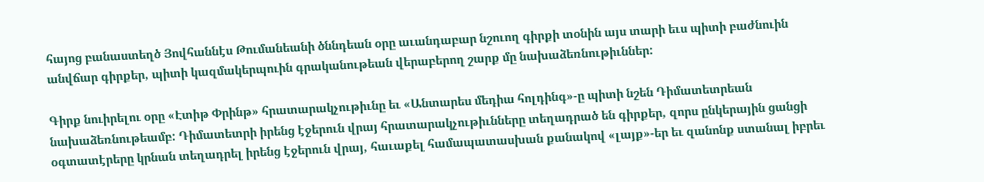հայոց բանաստեղծ Յովհաննէս Թումանեանի ծննդեան օրը աւանդաբար նշուող գիրքի տօնին այս տարի եւս պիտի բաժնուին անվճար գիրքեր, պիտի կազմակերպուին գրականութեան վերաբերող շարք մը նախաձեռնութիւններ:

Գիրք նուիրելու օրը «Էտիթ Փրինթ» հրատարակչութիւնը եւ «Անտարես մեդիա հոլդինգ»-ը պիտի նշեն Դիմատետրեան նախաձեռնութեամբ: Դիմատետրի իրենց էջերուն վրայ հրատարակչութիւնները տեղադրած են գիրքեր, զորս ընկերային ցանցի օգտատէրերը կրնան տեղադրել իրենց էջերուն վրայ, հաւաքել համապատասխան քանակով «լայք»-եր եւ զանոնք ստանալ իբրեւ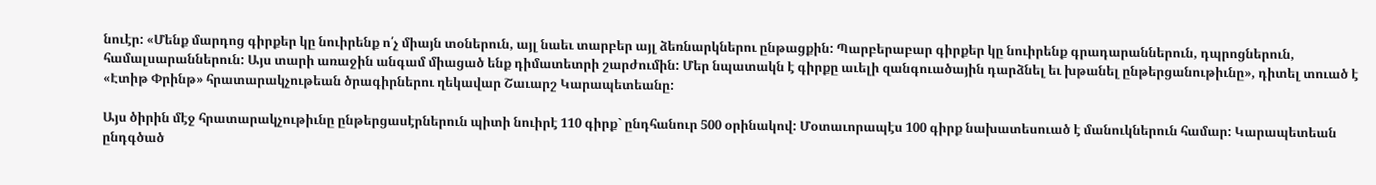նուէր: «Մենք մարդոց գիրքեր կը նուիրենք ո՛չ միայն տօներուն, այլ նաեւ տարբեր այլ ձեռնարկներու ընթացքին: Պարբերաբար գիրքեր կը նուիրենք գրադարաններուն, դպրոցներուն, համալսարաններուն: Այս տարի առաջին անգամ միացած ենք դիմատետրի շարժումին: Մեր նպատակն է գիրքը աւելի զանգուածային դարձնել եւ խթանել ընթերցանութիւնը», դիտել տուած է «Էտիթ Փրինթ» հրատարակչութեան ծրագիրներու ղեկավար Շաւարշ Կարապետեանը:

Այս ծիրին մէջ հրատարակչութիւնը ընթերցասէրներուն պիտի նուիրէ 110 գիրք` ընդհանուր 500 օրինակով: Մօտաւորապէս 100 գիրք նախատեսուած է մանուկներուն համար: Կարապետեան ընդգծած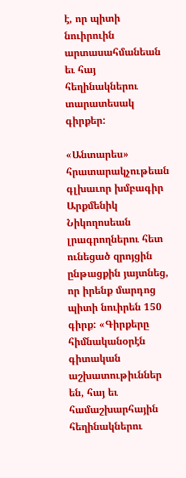է, որ պիտի նուիրուին արտասահմանեան եւ հայ հեղինակներու տարատեսակ գիրքեր:

«Անտարես» հրատարակչութեան գլխաւոր խմբագիր Արքմենիկ Նիկողոսեան լրագրողներու հետ ունեցած զրոյցին ընթացքին յայտնեց, որ իրենք մարդոց պիտի նուիրեն 150 գիրք: «Գիրքերը հիմնականօրէն գիտական աշխատութիւններ են, հայ եւ համաշխարհային հեղինակներու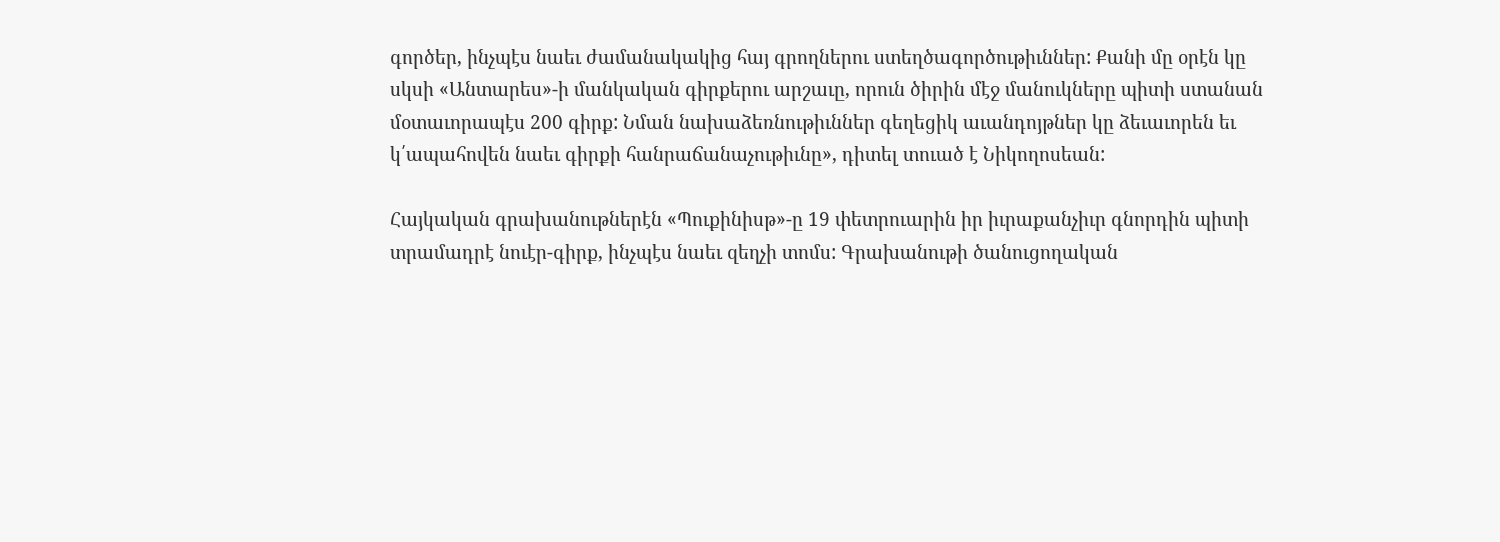գործեր, ինչպէս նաեւ ժամանակակից հայ գրողներու ստեղծագործութիւններ: Քանի մը օրէն կը սկսի «Անտարես»-ի մանկական գիրքերու արշաւը, որուն ծիրին մէջ մանուկները պիտի ստանան մօտաւորապէս 200 գիրք: Նման նախաձեռնութիւններ գեղեցիկ աւանդոյթներ կը ձեւաւորեն եւ կ՛ապահովեն նաեւ գիրքի հանրաճանաչութիւնը», դիտել տուած է Նիկողոսեան:

Հայկական գրախանութներէն «Պուքինիսթ»-ը 19 փետրուարին իր իւրաքանչիւր գնորդին պիտի տրամադրէ նուէր-գիրք, ինչպէս նաեւ զեղչի տոմս: Գրախանութի ծանուցողական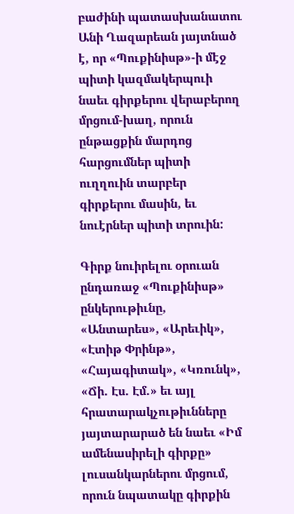բաժինի պատասխանատու Անի Ղազարեան յայտնած է, որ «Պուքինիսթ»-ի մէջ պիտի կազմակերպուի նաեւ գիրքերու վերաբերող մրցում-խաղ, որուն ընթացքին մարդոց հարցումներ պիտի ուղղուին տարբեր գիրքերու մասին, եւ նուէրներ պիտի տրուին:

Գիրք նուիրելու օրուան ընդառաջ «Պուքինիսթ» ընկերութիւնը, «Անտարես», «Արեւիկ», «Էտիթ Փրինթ», «Հայագիտակ», «Կռունկ», «Ճի. Էս. Էմ.» եւ այլ հրատարակչութիւնները յայտարարած են նաեւ «Իմ ամենասիրելի գիրքը» լուսանկարներու մրցում, որուն նպատակը գիրքին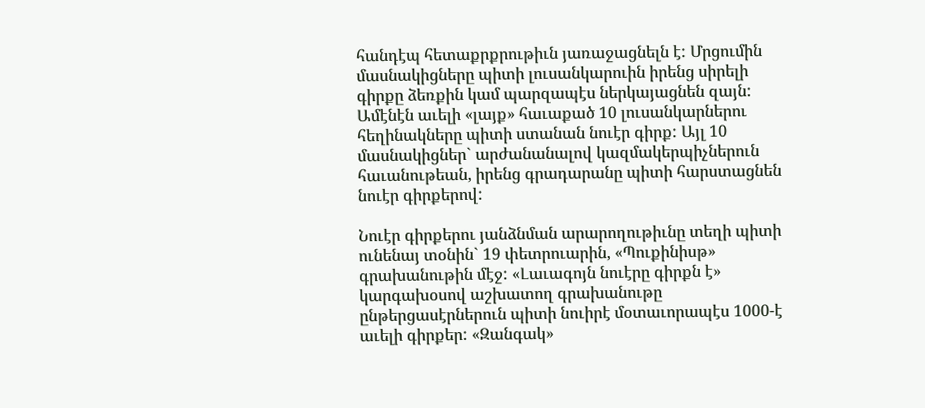հանդէպ հետաքրքրութիւն յառաջացնելն է: Մրցումին մասնակիցները պիտի լուսանկարուին իրենց սիրելի գիրքը ձեռքին կամ պարզապէս ներկայացնեն զայն: Ամէնէն աւելի «լայք» հաւաքած 10 լուսանկարներու հեղինակները պիտի ստանան նուէր գիրք: Այլ 10 մասնակիցներ` արժանանալով կազմակերպիչներուն հաւանութեան, իրենց գրադարանը պիտի հարստացնեն նուէր գիրքերով:

Նուէր գիրքերու յանձնման արարողութիւնը տեղի պիտի ունենայ տօնին` 19 փետրուարին, «Պուքինիսթ» գրախանութին մէջ: «Լաւագոյն նուէրը գիրքն է» կարգախօսով աշխատող գրախանութը ընթերցասէրներուն պիտի նուիրէ մօտաւորապէս 1000-է աւելի գիրքեր: «Զանգակ»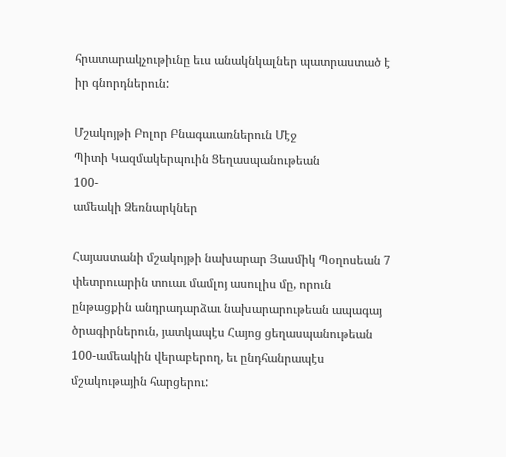հրատարակչութիւնը եւս անակնկալներ պատրաստած է իր գնորդներուն:

Մշակոյթի Բոլոր Բնագաւառներուն Մէջ
Պիտի Կազմակերպուին Ցեղասպանութեան
100-
ամեակի Ձեռնարկներ

Հայաստանի մշակոյթի նախարար Յասմիկ Պօղոսեան 7 փետրուարին տուաւ մամլոյ ասուլիս մը, որուն ընթացքին անդրադարձաւ նախարարութեան ապագայ ծրագիրներուն, յատկապէս Հայոց ցեղասպանութեան 100-ամեակին վերաբերող, եւ ընդհանրապէս մշակութային հարցերու: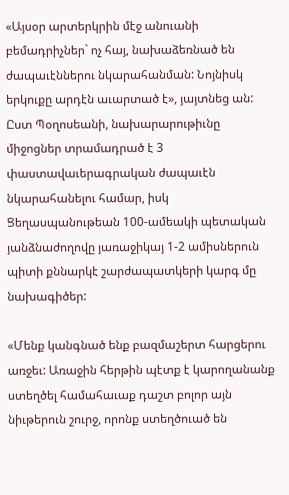«Այսօր արտերկրին մէջ անուանի բեմադրիչներ` ոչ հայ, նախաձեռնած են ժապաւէններու նկարահանման: Նոյնիսկ երկուքը արդէն աւարտած է», յայտնեց ան: Ըստ Պօղոսեանի, նախարարութիւնը միջոցներ տրամադրած է 3 փաստավաւերագրական ժապաւէն նկարահանելու համար, իսկ Ցեղասպանութեան 100-ամեակի պետական յանձնաժողովը յառաջիկայ 1-2 ամիսներուն պիտի քննարկէ շարժապատկերի կարգ մը նախագիծեր:

«Մենք կանգնած ենք բազմաշերտ հարցերու առջեւ: Առաջին հերթին պէտք է կարողանանք ստեղծել համահաւաք դաշտ բոլոր այն նիւթերուն շուրջ, որոնք ստեղծուած են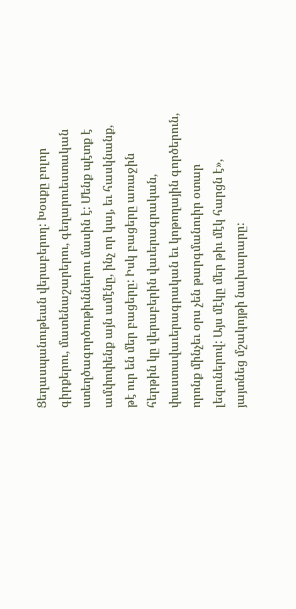Ցեղասպանութեան վերաբերող: Խօսքը բոլոր գիրքերու, մատենաշարերու, գեղարուեստական ստեղծագործութիւններու մասին է: Մենք պէտք է ամփոփենք այն ամէնը, ինչ որ կայ, եւ հասկնանք, թէ ուր են մեր բացերը: Իսկ բացերը առաջին հերթին կը վերաբերին վաւերագրական, փաստավաւերագրական եւ կոթողային գործերուն, որոնք մինչեւ օրս չեն թարգմանուիր օտար լեզուներով: Այս մէկը մեր թիւ մէկ հարցն է», յայտնեց մշակոյթի նախարարը: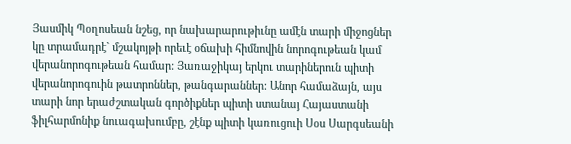Յասմիկ Պօղոսեան նշեց, որ նախարարութիւնը ամէն տարի միջոցներ կը տրամադրէ` մշակոյթի որեւէ օճախի հիմնովին նորոգութեան կամ վերանորոգութեան համար: Յառաջիկայ երկու տարիներուն պիտի վերանորոգուին թատրոններ, թանգարաններ: Անոր համաձայն, այս տարի նոր երաժշտական գործիքներ պիտի ստանայ Հայաստանի ֆիլհարմոնիք նուագախումբը, շէնք պիտի կառուցուի Սօս Սարգսեանի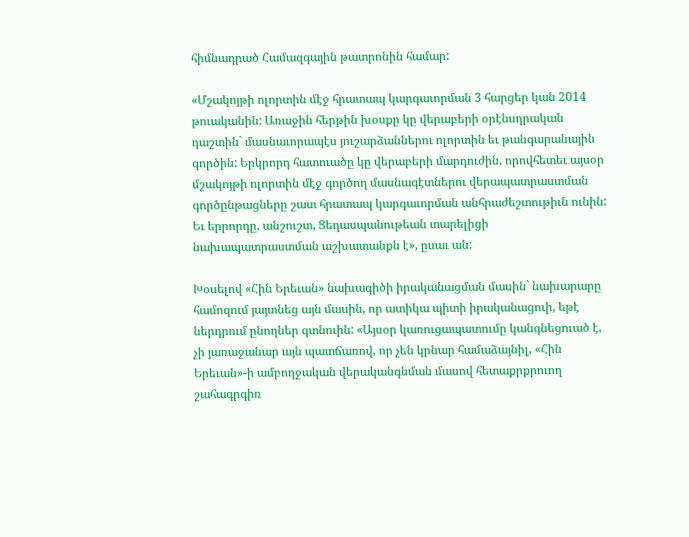հիմնադրած Համազգային թատրոնին համար:

«Մշակոյթի ոլորտին մէջ հրատապ կարգաւորման 3 հարցեր կան 2014 թուականին: Առաջին հերթին խօսքը կը վերաբերի օրէնսդրական դաշտին` մասնաւորապէս յուշարձաններու ոլորտին եւ թանգարանային գործին: Երկրորդ հատուածը կը վերաբերի մարդուժին, որովհետեւ այսօր մշակոյթի ոլորտին մէջ գործող մասնագէտներու վերապատրաստման գործընթացները շատ հրատապ կարգաւորման անհրաժեշտութիւն ունին: Եւ երրորդը, անշուշտ, Ցեղասպանութեան տարելիցի նախապատրաստման աշխատանքն է», ըսաւ ան:

Խօսելով «Հին Երեւան» նախագիծի իրականացման մասին` նախարարը համոզում յայտնեց այն մասին, որ ատիկա պիտի իրականացուի, եթէ ներդրում ընողներ գտնուին: «Այսօր կառուցապատումը կանգնեցուած է, չի յառաջանար այն պատճառով, որ չեն կրնար համաձայնիլ, «Հին Երեւան»-ի ամբողջական վերականգնման մասով հետաքրքրուող շահագրգիռ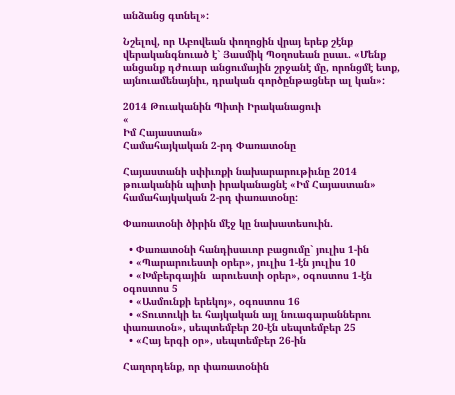անձանց գտնել»:

Նշելով, որ Աբովեան փողոցին վրայ երեք շէնք վերականգնուած է` Յասմիկ Պօղոսեան ըսաւ. «Մենք անցանք դժուար անցումային շրջանէ մը, որոնցմէ ետք, այնուամենայնիւ, դրական գործընթացներ ալ կան»:

2014 Թուականին Պիտի Իրականացուի
«
Իմ Հայաստան»
Համահայկական 2-րդ Փառատօնը

Հայաստանի սփիւռքի նախարարութիւնը 2014 թուականին պիտի իրականացնէ «Իմ Հայաստան» համահայկական 2-րդ փառատօնը:

Փառատօնի ծիրին մէջ կը նախատեսուին.

  • Փառատօնի հանդիսաւոր բացումը` յուլիս 1-ին
  • «Պարարուեստի օրեր», յուլիս 1-էն յուլիս 10
  • «Խմբերգային  արուեստի օրեր», օգոստոս 1-էն օգոստոս 5
  • «Ասմունքի երեկոյ», օգոստոս 16
  • «Տուտուկի եւ հայկական այլ նուագարաններու փառատօն», սեպտեմբեր 20-էն սեպտեմբեր 25
  • «Հայ երգի օր», սեպտեմբեր 26-ին

Հաղորդենք, որ փառատօնին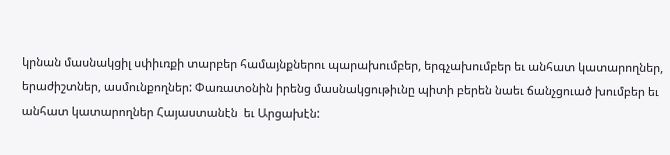կրնան մասնակցիլ սփիւռքի տարբեր համայնքներու պարախումբեր, երգչախումբեր եւ անհատ կատարողներ, երաժիշտներ, ասմունքողներ: Փառատօնին իրենց մասնակցութիւնը պիտի բերեն նաեւ ճանչցուած խումբեր եւ անհատ կատարողներ Հայաստանէն  եւ Արցախէն: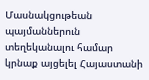Մասնակցութեան պայմաններուն տեղեկանալու համար կրնաք այցելել Հայաստանի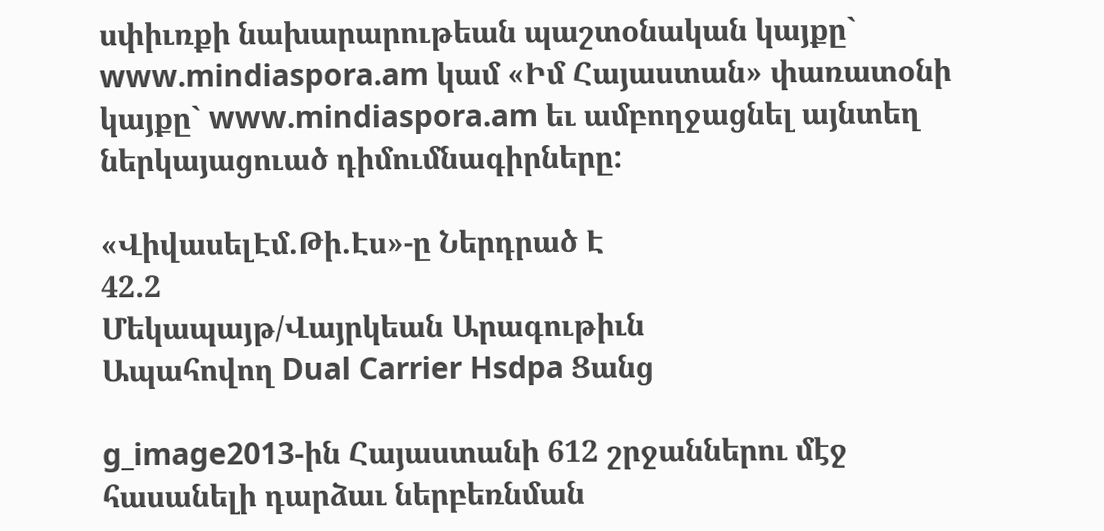սփիւռքի նախարարութեան պաշտօնական կայքը` www.mindiaspora.am կամ «Իմ Հայաստան» փառատօնի կայքը` www.mindiaspora.am եւ ամբողջացնել այնտեղ ներկայացուած դիմումնագիրները:

«ՎիվասելԷմ.Թի.Էս»-ը Ներդրած Է
42.2
Մեկապայթ/Վայրկեան Արագութիւն
Ապահովող Dual Carrier Hsdpa Ցանց

g_image2013-ին Հայաստանի 612 շրջաններու մէջ հասանելի դարձաւ ներբեռնման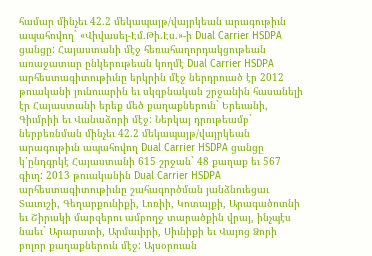համար մինչեւ 42.2 մեկապայթ/վայրկեան արագութիւն ապահովող` «Վիվասել-Էմ.Թի.Էս.»-ի Dual Carrier HSDPA ցանցը: Հայաստանի մէջ հեռահաղորդակցութեան առաջատար ընկերութեան կողմէ Dual Carrier HSDPA արհեստագիտութիւնը երկրին մէջ ներդրուած էր 2012 թուականի յունուարին եւ սկզբնական շրջանին հասանելի էր Հայաստանի երեք մեծ քաղաքներուն` Երեւանի, Գիւմրիի եւ Վանաձորի մէջ: Ներկայ դրութեամբ` ներբեռնման մինչեւ 42.2 մեկապայթ/վայրկեան արագութիւն ապահովող Dual Carrier HSDPA ցանցը կ՛ընդգրկէ Հայաստանի 615 շրջան` 48 քաղաք եւ 567 գիւղ: 2013 թուականին Dual Carrier HSDPA արհեստագիտութիւնը շահագործման յանձնուեցաւ Տաւուշի, Գեղարքունիքի, Լոռիի, Կոտայքի, Արագածոտնի եւ Շիրակի մարզերու ամբողջ տարածքին վրայ, ինչպէս նաեւ` Արարատի, Արմաւիրի, Սիւնիքի եւ Վայոց Ձորի բոլոր քաղաքներուն մէջ: Այսօրուան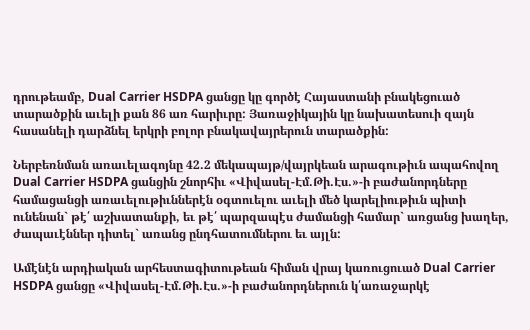դրութեամբ, Dual Carrier HSDPA ցանցը կը գործէ Հայաստանի բնակեցուած տարածքին աւելի քան 86 առ հարիւրը: Յառաջիկային կը նախատեսուի զայն հասանելի դարձնել երկրի բոլոր բնակավայրերուն տարածքին:

Ներբեռնման առաւելագոյնը 42.2 մեկապայթ/վայրկեան արագութիւն ապահովող Dual Carrier HSDPA ցանցին շնորհիւ «Վիվասել-Էմ.Թի.Էս.»-ի բաժանորդները համացանցի առաւելութիւններէն օգտուելու աւելի մեծ կարելիութիւն պիտի ունենան` թէ՛ աշխատանքի, եւ թէ՛ պարզապէս ժամանցի համար` առցանց խաղեր, ժապաւէններ դիտել` առանց ընդհատումներու եւ այլն:

Ամէնէն արդիական արհեստագիտութեան հիման վրայ կառուցուած Dual Carrier HSDPA ցանցը «Վիվասել-Էմ.Թի.Էս.»-ի բաժանորդներուն կ՛առաջարկէ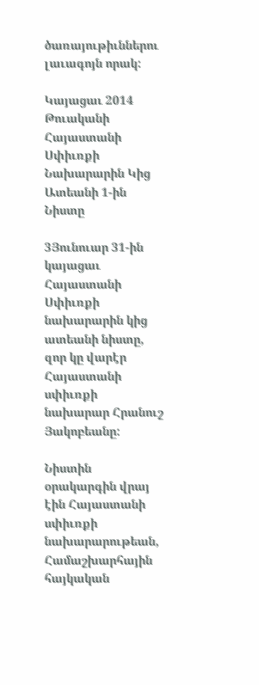ծառայութիւններու լաւագոյն որակ:

Կայացաւ 2014 Թուականի Հայաստանի Սփիւռքի
Նախարարին Կից Ատեանի 1-ին Նիստը

3Յունուար 31-ին կայացաւ Հայաստանի Սփիւռքի նախարարին կից ատեանի նիստը, զոր կը վարէր Հայաստանի սփիւռքի նախարար Հրանուշ Յակոբեանը:

Նիստին օրակարգին վրայ էին Հայաստանի սփիւռքի նախարարութեան, Համաշխարհային հայկական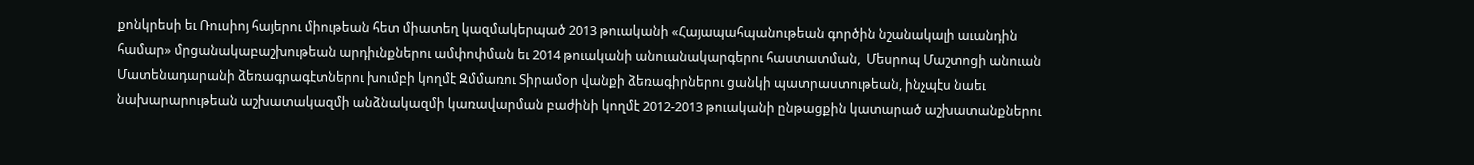քոնկրեսի եւ Ռուսիոյ հայերու միութեան հետ միատեղ կազմակերպած 2013 թուականի «Հայապահպանութեան գործին նշանակալի աւանդին համար» մրցանակաբաշխութեան արդիւնքներու ամփոփման եւ 2014 թուականի անուանակարգերու հաստատման,  Մեսրոպ Մաշտոցի անուան Մատենադարանի ձեռագրագէտներու խումբի կողմէ Զմմառու Տիրամօր վանքի ձեռագիրներու ցանկի պատրաստութեան, ինչպէս նաեւ նախարարութեան աշխատակազմի անձնակազմի կառավարման բաժինի կողմէ 2012-2013 թուականի ընթացքին կատարած աշխատանքներու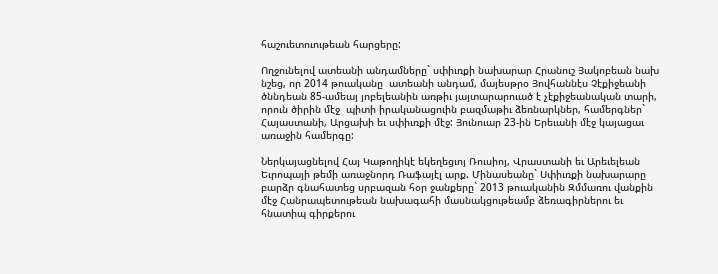հաշուետուութեան հարցերը:

Ողջունելով ատեանի անդամները` սփիւռքի նախարար Հրանուշ Յակոբեան նախ նշեց, որ 2014 թուականը  ատեանի անդամ, մայեսթրօ Յովհաննէս Չէքիջեանի ծննդեան 85-ամեայ յոբելեանին առթիւ յայտարարուած է չէքիջեանական տարի, որուն ծիրին մէջ  պիտի իրականացուին բազմաթիւ ձեռնարկներ, համերգներ` Հայաստանի, Արցախի եւ սփիւռքի մէջ: Յունուար 23-ին Երեւանի մէջ կայացաւ առաջին համերգը:

Ներկայացնելով Հայ Կաթողիկէ եկեղեցւոյ Ռուսիոյ, Վրաստանի եւ Արեւելեան Եւրոպայի թեմի առաջնորդ Ռաֆայէլ արք. Մինասեանը` Սփիւռքի նախարարը բարձր գնահատեց սրբազան հօր ջանքերը` 2013 թուականին Զմմառու վանքին մէջ Հանրապետութեան նախագահի մասնակցութեամբ ձեռագիրներու եւ հնատիպ գիրքերու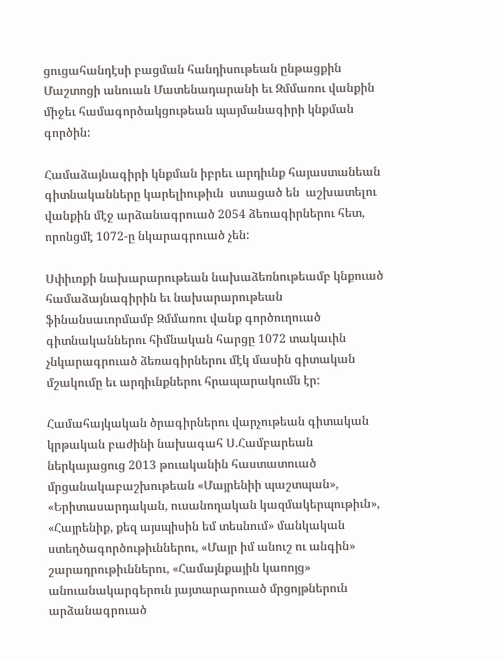ցուցահանդէսի բացման հանդիսութեան ընթացքին Մաշտոցի անուան Մատենադարանի եւ Զմմառու վանքին միջեւ համագործակցութեան պայմանագիրի կնքման գործին:

Համաձայնագիրի կնքման իբրեւ արդիւնք հայաստանեան գիտնականները կարելիութիւն  ստացած են  աշխատելու վանքին մէջ արձանագրուած 2054 ձեռագիրներու հետ, որոնցմէ 1072-ը նկարագրուած չեն:

Սփիւռքի նախարարութեան նախաձեռնութեամբ կնքուած համաձայնագիրին եւ նախարարութեան ֆինանսաւորմամբ Զմմառու վանք գործուղուած գիտնականներու հիմնական հարցը 1072 տակաւին չնկարագրուած ձեռագիրներու մէկ մասին գիտական մշակումը եւ արդիւնքներու հրապարակումն էր:

Համահայկական ծրագիրներու վարչութեան գիտական կրթական բաժինի նախագահ Ս.Համբարեան ներկայացուց 2013 թուականին հաստատուած մրցանակաբաշխութեան «Մայրենիի պաշտպան», «Երիտասարդական, ուսանողական կազմակերպութիւն», «Հայրենիք, քեզ այսպիսին եմ տեսնում» մանկական ստեղծագործութիւններու, «Մայր իմ անուշ ու անգին» շարադրութիւններու, «Համայնքային կառոյց» անուանակարգերուն յայտարարուած մրցոյթներուն արձանագրուած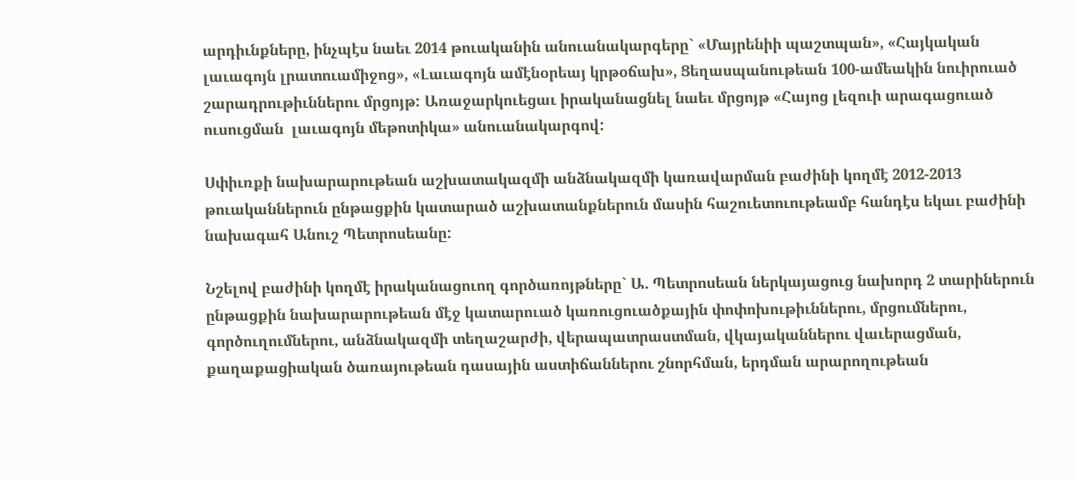արդիւնքները, ինչպէս նաեւ 2014 թուականին անուանակարգերը` «Մայրենիի պաշտպան», «Հայկական լաւագոյն լրատուամիջոց», «Լաւագոյն ամէնօրեայ կրթօճախ», Ցեղասպանութեան 100-ամեակին նուիրուած շարադրութիւններու մրցոյթ: Առաջարկուեցաւ իրականացնել նաեւ մրցոյթ «Հայոց լեզուի արագացուած ուսուցման  լաւագոյն մեթոտիկա» անուանակարգով:

Սփիւռքի նախարարութեան աշխատակազմի անձնակազմի կառավարման բաժինի կողմէ 2012-2013 թուականներուն ընթացքին կատարած աշխատանքներուն մասին հաշուետուութեամբ հանդէս եկաւ բաժինի նախագահ Անուշ Պետրոսեանը:

Նշելով բաժինի կողմէ իրականացուող գործառոյթները` Ա. Պետրոսեան ներկայացուց նախորդ 2 տարիներուն ընթացքին նախարարութեան մէջ կատարուած կառուցուածքային փոփոխութիւններու, մրցումներու, գործուղումներու, անձնակազմի տեղաշարժի, վերապատրաստման, վկայականներու վաւերացման, քաղաքացիական ծառայութեան դասային աստիճաններու շնորհման, երդման արարողութեան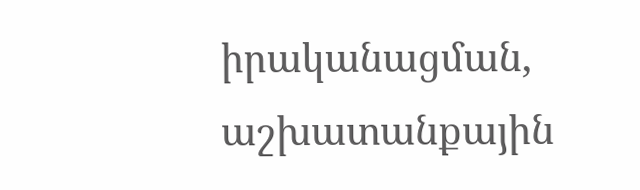իրականացման, աշխատանքային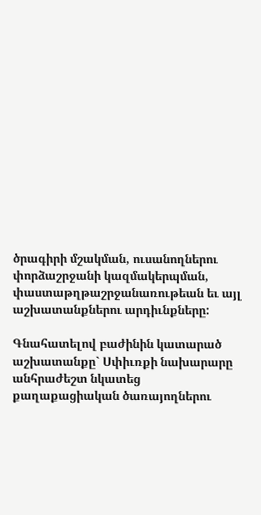ծրագիրի մշակման, ուսանողներու փորձաշրջանի կազմակերպման, փաստաթղթաշրջանառութեան եւ այլ աշխատանքներու արդիւնքները:

Գնահատելով բաժինին կատարած աշխատանքը` Սփիւռքի նախարարը անհրաժեշտ նկատեց քաղաքացիական ծառայողներու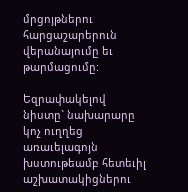մրցոյթներու հարցաշարերուն վերանայումը եւ թարմացումը:

Եզրափակելով նիստը` նախարարը կոչ ուղղեց առաւելագոյն խստութեամբ հետեւիլ աշխատակիցներու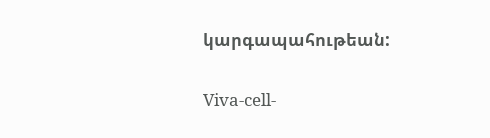կարգապահութեան:

Viva-cell-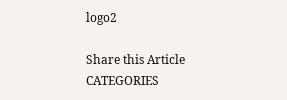logo2

Share this Article
CATEGORIES